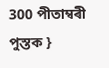300 পীতাম্বৰী পুস্তক }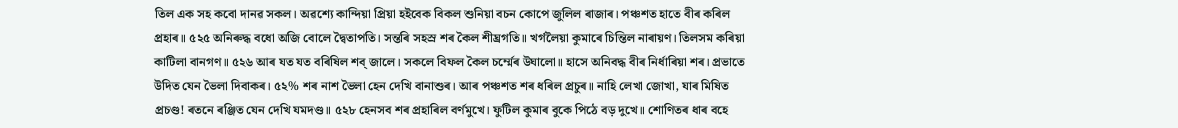তিল এক সহ কবো দানৱ সকল। অৱশ্যে কান্দিয়া প্ৰিয়া হইবেক বিকল শুনিয়া বচন কোপে জুলিল ৰাজাৰ। পঞ্চশত হাতে বীৰ কৰিল প্ৰহাৰ॥ ৫২৫ অনিৰুদ্ধ বধো অজি বোলে দ্বৈতাপতি। সন্তৰি সহস্ৰ শৰ কৈল শীঘ্ৰগতি॥ খৰ্গলৈয়া কুমাৰে চিন্তিল নাৰায়ণ। তিলসম কৰিয়া কাটিলা বানগণ॥ ৫২৬ আৰ যত যত বৰিষিল শব্ জালে। সকলে বিফল কৈল চৰ্ম্মেৰ উঘালো॥ হাসে অনিবদ্ধ বীৰ নিৰ্ধাৰিয়া শৰ। প্ৰভাতে উদিত যেন ভৈলা দিবাকৰ। ৫২% শৰ নাশ ভৈলা হেন দেখি বানাশুৰ। আৰ পঞ্চশত শৰ ধৰিল প্ৰচুৰ॥ নাহি লেখা জোখা, যাৰ মিষিত প্ৰচণ্ড! ৰতনে ৰঞ্জিত যেন দেখি যমদণ্ড॥ ৫২৮ হেনসব শৰ প্ৰহাৰিল বৰ্ণমুখে। ফুটিল কুমাৰ বুকে পিঠে বড় দুখে॥ শোণিতৰ ধাৰ বহে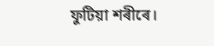ফুটিয়া শৰীৰে।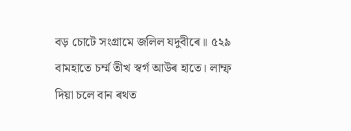বড় চোটে সংগ্ৰামে জলিল যদুবীৰে॥ ৫২৯ বামহাতে চৰ্ম্ম তীখ স্বৰ্গ আউৰ হাতে। লাম্ফ দিয়া চলে বান ৰথত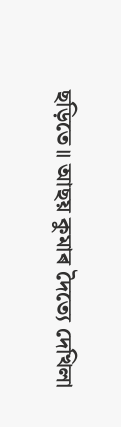ছড়িতে॥ আছয় কুমাৰ দৈত্যে দেখিলা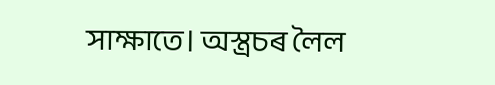সাক্ষাতে। অস্ত্ৰচৰ লৈল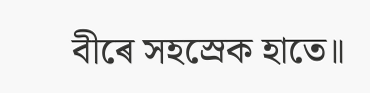বীৰে সহস্ৰেক হাতে॥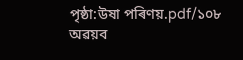পৃষ্ঠা:উষা পৰিণয়.pdf/১০৮
অৱয়ব